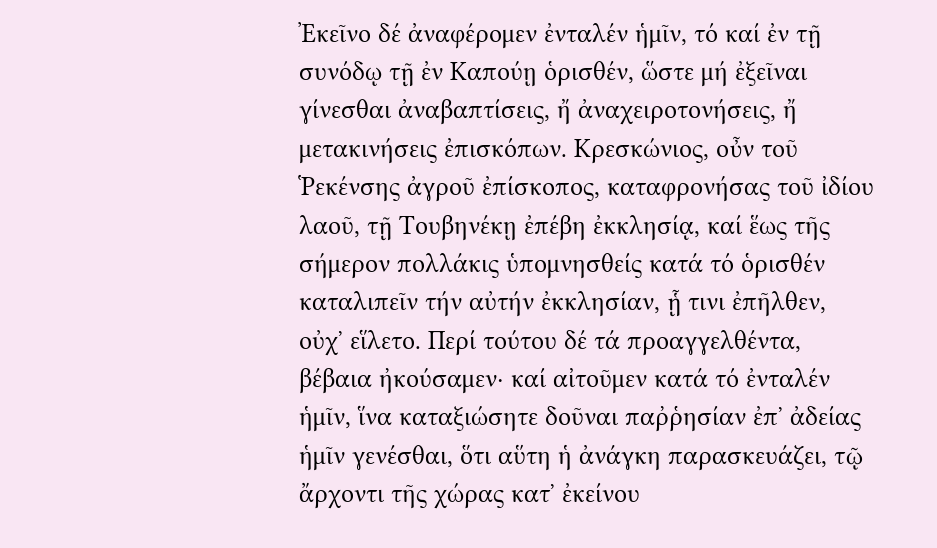Ἐκεῖνο δέ ἀναφέρομεν ἐνταλέν ἡμῖν, τό καί ἐν τῇ συνόδῳ τῇ ἐν Καπούῃ ὁρισθέν, ὥστε μή ἐξεῖναι γίνεσθαι ἀναβαπτίσεις, ἤ ἀναχειροτονήσεις, ἤ μετακινήσεις ἐπισκόπων. Κρεσκώνιος, οὖν τοῦ Ῥεκένσης ἀγροῦ ἐπίσκοπος, καταφρονήσας τοῦ ἰδίου λαοῦ, τῇ Τουβηνέκῃ ἐπέβη ἐκκλησίᾳ, καί ἕως τῆς σήμερον πολλάκις ὑπομνησθείς κατά τό ὁρισθέν καταλιπεῖν τήν αὐτήν ἐκκλησίαν, ᾗ τινι ἐπῆλθεν, οὐχ᾽ εἵλετο. Περί τούτου δέ τά προαγγελθέντα, βέβαια ἠκούσαμεν· καί αἰτοῦμεν κατά τό ἐνταλέν ἡμῖν, ἵνα καταξιώσητε δοῦναι παῤῥησίαν ἐπ᾽ ἀδείας ἡμῖν γενέσθαι, ὅτι αὕτη ἡ ἀνάγκη παρασκευάζει, τῷ ἄρχοντι τῆς χώρας κατ᾽ ἐκείνου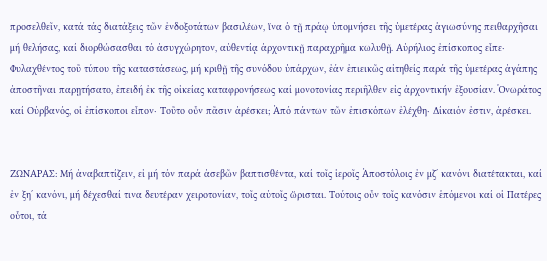προσελθεῖν, κατά τάς διατάξεις τῶν ἐνδοξοτάτων βασιλέων, ἵνα ὁ τῇ πράῳ ὑπομνήσει τῆς ὑμετέρας ἁγιωσύνης πειθαρχῆσαι μή θελήσας, καί διορθώσασθαι τό ἀσυγχώρητον, αὐθεντίᾳ ἀρχοντικῇ παραχρῆμα κωλυθῇ. Αὐρήλιος ἐπίσκοπος εἶπε· Φυλαχθέντος τοῦ τύπου τῆς καταστάσεως, μή κριθῇ τῆς συνόδου ὑπάρχων, ἐάν ἐπιεικῶς αἰτηθείς παρά τῆς ὑμετέρας ἀγάπης ἀποστῆναι παρῃτήσατο, ἐπειδή ἐκ τῆς οἰκείας καταφρονήσεως καί μονοτονίας περιῆλθεν εἰς ἀρχοντικήν ἐξουσίαν. Ὁνωράτος καί Οὐρβανός, οἱ ἐπίσκοποι εἶπον· Τοῦτο οὖν πᾶσιν ἀρέσκει; Ἀπό πάντων τῶν ἐπισκόπων ἐλέχθη· Δίκαιόν ἐστιν, ἀρέσκει.


ΖΩΝΑΡΑΣ: Μή ἀναβαπτίζειν, εἰ μή τόν παρά ἀσεβῶν βαπτισθέντα, καί τοῖς ἱεροῖς Ἀποστόλοις ἐν μζ΄ κανόνι διατέτακται, καί ἐν ξη΄ κανόνι, μή δέχεσθαί τινα δευτέραν χειροτονίαν, τοῖς αὐτοῖς ὥρισται. Τούτοις οὖν τοῖς κανόσιν ἑπόμενοι καί οἱ Πατέρες οὗτοι, τά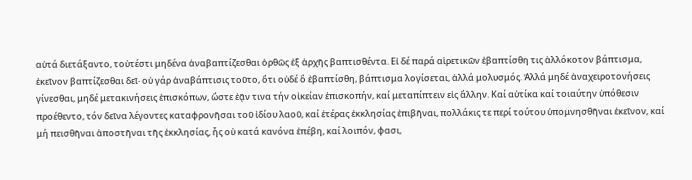αὐτά διετάξαντο, τοὐτέστι μηδένα ἀναβαπτίζεσθαι ὀρθῶς ἐξ ἀρχῆς βαπτισθέντα. Εἰ δέ παρά αἱρετικῶν ἐβαπτίσθη τις ἀλλόκοτον βάπτισμα, ἐκεῖνον βαπτίζεσθαι δεῖ∙ οὐ γάρ ἀναβάπτισις τοῦτο, ὅτι οὐδέ ὃ ἐβαπτίσθη, βάπτισμα λογίσεται, ἀλλά μολυσμός. Ἀλλά μηδέ ἀναχειροτονήσεις γίνεσθαι, μηδέ μετακινήσεις ἐπισκόπων, ὥστε ἐᾷν τινα τήν οἰκείαν ἐπισκοπήν, καί μεταπίπτειν εἰς ἄλλην. Καί αὐτίκα καί τοιαύτην ὑπόθεσιν προέθεντο, τόν δεῖνα λέγοντες καταφρονῆσαι τοῦ ἰδίου λαοῦ, καί ἑτέρας ἐκκλησίας ἐπιβῆναι, πολλάκις τε περί τούτου ὑπομνησθῆναι ἐκεῖνον, καί μή πεισθῆναι ἀποστῆναι τῆς ἐκκλησίας, ἧς οὐ κατά κανόνα ἐπέβη, καί λοιπόν, φασι,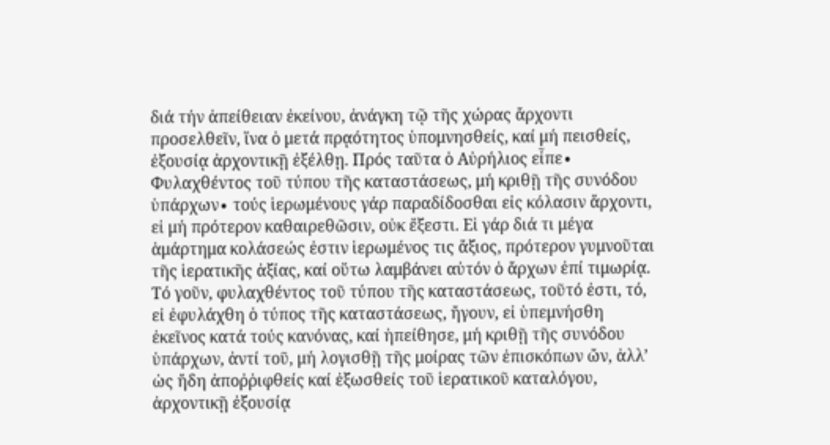διά τήν ἀπείθειαν ἐκείνου, ἀνάγκη τῷ τῆς χώρας ἄρχοντι προσελθεῖν, ἵνα ὁ μετά πρᾳότητος ὑπομνησθείς, καί μή πεισθείς, ἐξουσίᾳ ἀρχοντικῇ ἐξέλθῃ. Πρός ταῦτα ὁ Αὐρήλιος εἶπε∙ Φυλαχθέντος τοῦ τύπου τῆς καταστάσεως, μή κριθῇ τῆς συνόδου ὑπάρχων∙ τούς ἱερωμένους γάρ παραδίδοσθαι εἰς κόλασιν ἄρχοντι, εἰ μή πρότερον καθαιρεθῶσιν, οὐκ ἔξεστι. Εἰ γάρ διά τι μέγα ἁμάρτημα κολάσεώς ἐστιν ἱερωμένος τις ἄξιος, πρότερον γυμνοῦται τῆς ἱερατικῆς ἀξίας, καί οὕτω λαμβάνει αὐτόν ὁ ἄρχων ἐπί τιμωρίᾳ. Τό γοῦν, φυλαχθέντος τοῦ τύπου τῆς καταστάσεως, τοῦτό ἐστι, τό, εἰ ἐφυλάχθη ὁ τύπος τῆς καταστάσεως, ἤγουν, εἰ ὑπεμνήσθη ἐκεῖνος κατά τούς κανόνας, καί ἠπείθησε, μή κριθῇ τῆς συνόδου ὑπάρχων, ἀντί τοῦ, μή λογισθῇ τῆς μοίρας τῶν ἐπισκόπων ὤν, ἀλλ’ ὡς ἤδη ἀποῤῥιφθείς καί ἐξωσθείς τοῦ ἱερατικοῦ καταλόγου, ἀρχοντικῇ ἐξουσίᾳ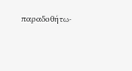παραδοθήτω∙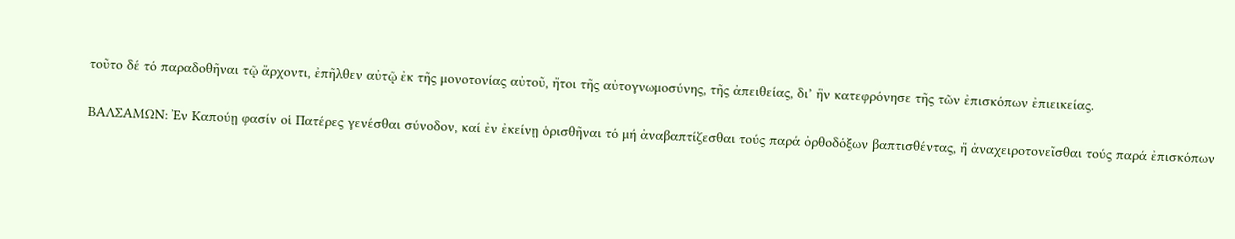τοῦτο δέ τό παραδοθῆναι τῷ ἄρχοντι, ἐπῆλθεν αὐτῷ ἐκ τῆς μονοτονίας αὐτοῦ, ἤτοι τῆς αὐτογνωμοσύνης, τῆς ἀπειθείας, δι’ ἣν κατεφρόνησε τῆς τῶν ἐπισκόπων ἐπιεικείας.

ΒΑΛΣΑΜΩΝ: Ἐν Καπούῃ φασίν οἱ Πατέρες γενέσθαι σύνοδον, καί ἐν ἐκείνῃ ὁρισθῆναι τό μή ἀναβαπτίζεσθαι τούς παρά ὀρθοδόξων βαπτισθέντας, ἤ ἀναχειροτονεῖσθαι τούς παρά ἐπισκόπων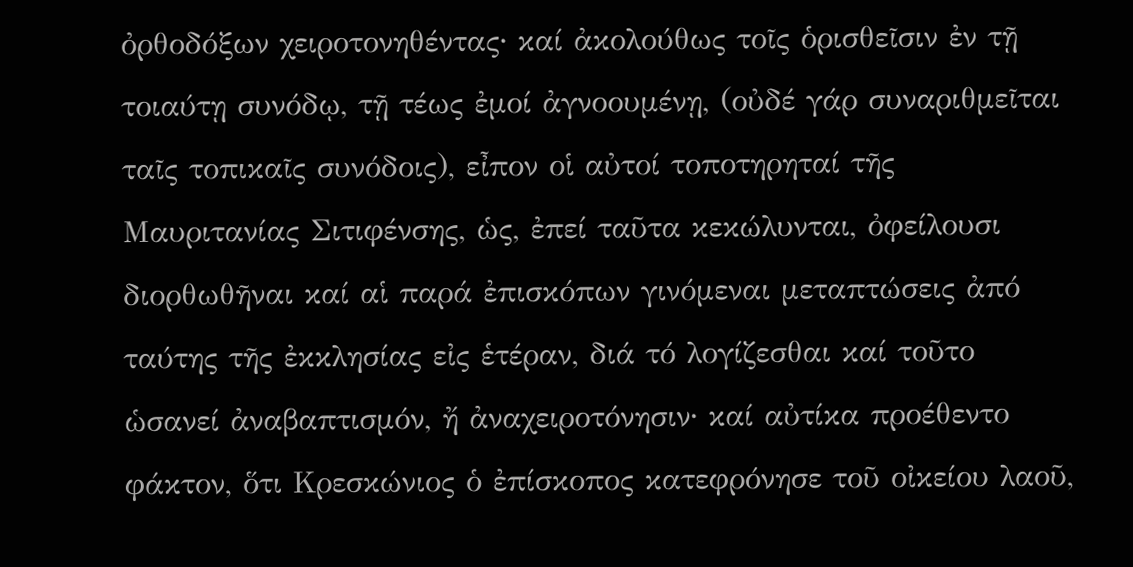ὀρθοδόξων χειροτονηθέντας∙ καί ἀκολούθως τοῖς ὁρισθεῖσιν ἐν τῇ τοιαύτῃ συνόδῳ, τῇ τέως ἐμοί ἀγνοουμένῃ, (οὐδέ γάρ συναριθμεῖται ταῖς τοπικαῖς συνόδοις), εἶπον οἱ αὐτοί τοποτηρηταί τῆς Μαυριτανίας Σιτιφένσης, ὡς, ἐπεί ταῦτα κεκώλυνται, ὀφείλουσι διορθωθῆναι καί αἱ παρά ἐπισκόπων γινόμεναι μεταπτώσεις ἀπό ταύτης τῆς ἐκκλησίας εἰς ἑτέραν, διά τό λογίζεσθαι καί τοῦτο ὡσανεί ἀναβαπτισμόν, ἤ ἀναχειροτόνησιν∙ καί αὐτίκα προέθεντο φάκτον, ὅτι Κρεσκώνιος ὁ ἐπίσκοπος κατεφρόνησε τοῦ οἰκείου λαοῦ,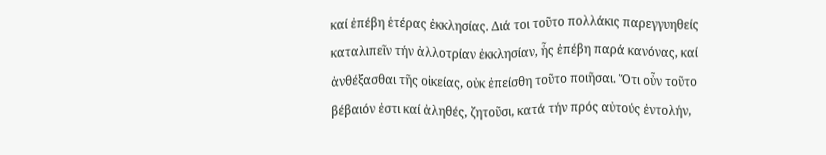καί ἐπέβη ἑτέρας ἐκκλησίας. Διά τοι τοῦτο πολλάκις παρεγγυηθείς καταλιπεῖν τήν ἀλλοτρίαν ἐκκλησίαν, ἧς ἐπέβη παρά κανόνας, καί ἀνθέξασθαι τῆς οἰκείας, οὐκ ἐπείσθη τοῦτο ποιῆσαι. Ὅτι οὖν τοῦτο βέβαιόν ἐστι καί ἀληθές, ζητοῦσι, κατά τήν πρός αὐτούς ἐντολήν,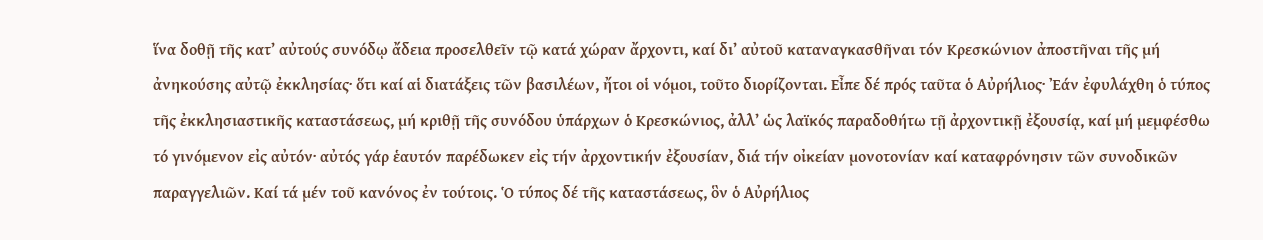ἵνα δοθῇ τῆς κατ’ αὐτούς συνόδῳ ἄδεια προσελθεῖν τῷ κατά χώραν ἄρχοντι, καί δι’ αὐτοῦ καταναγκασθῆναι τόν Κρεσκώνιον ἀποστῆναι τῆς μή ἀνηκούσης αὐτῷ ἐκκλησίας∙ ὅτι καί αἱ διατάξεις τῶν βασιλέων, ἤτοι οἱ νόμοι, τοῦτο διορίζονται. Εἶπε δέ πρός ταῦτα ὁ Αὐρήλιος∙ Ἐάν ἐφυλάχθη ὁ τύπος τῆς ἐκκλησιαστικῆς καταστάσεως, μή κριθῇ τῆς συνόδου ὑπάρχων ὁ Κρεσκώνιος, ἀλλ’ ὡς λαϊκός παραδοθήτω τῇ ἀρχοντικῇ ἐξουσίᾳ, καί μή μεμφέσθω τό γινόμενον εἰς αὐτόν∙ αὐτός γάρ ἑαυτόν παρέδωκεν εἰς τήν ἀρχοντικήν ἐξουσίαν, διά τήν οἰκείαν μονοτονίαν καί καταφρόνησιν τῶν συνοδικῶν παραγγελιῶν. Καί τά μέν τοῦ κανόνος ἐν τούτοις. Ὁ τύπος δέ τῆς καταστάσεως, ὃν ὁ Αὐρήλιος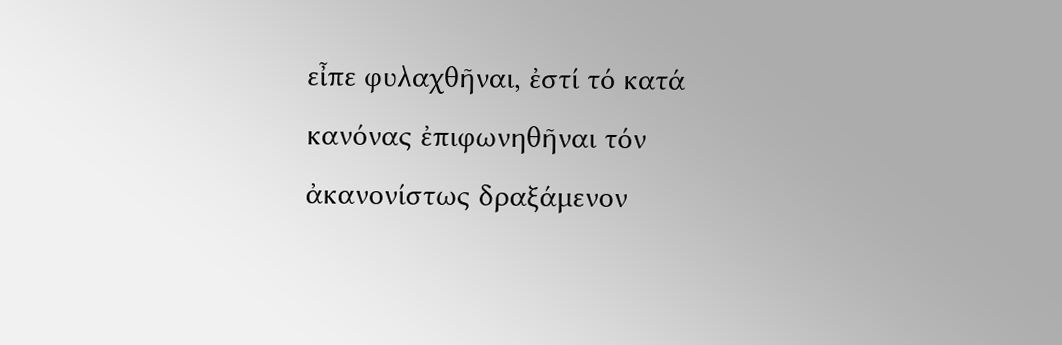εἶπε φυλαχθῆναι, ἐστί τό κατά κανόνας ἐπιφωνηθῆναι τόν ἀκανονίστως δραξάμενον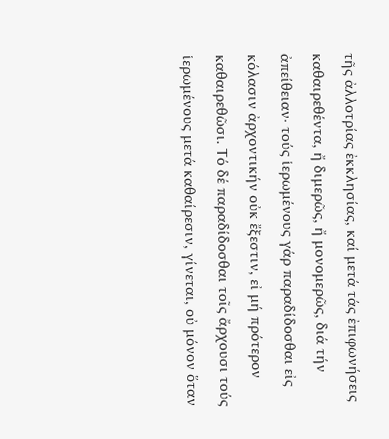τῆς ἀλλοτρίας ἐκκλησίας, καί μετά τάς ἐπιφωνήσεις καθαιρεθέντα, ἤ διμερῶς, ἤ μονομερῶς, διά τήν ἀπείθειαν∙ τούς ἱερωμένους γάρ παραδίδοσθαι εἰς κόλασιν ἀρχοντικήν οὐκ ἔξεστιν, εἰ μή πρότερον καθαιρεθῶσι. Τό δέ παραδίδοσθαι τοῖς ἄρχουσι τούς ἱερωμένους μετά καθαίρεσιν, γίνεται, οὐ μόνον ὅταν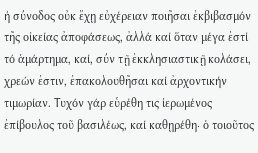ἡ σύνοδος οὐκ ἔχῃ εὐχέρειαν ποιῆσαι ἐκβιβασμόν τῆς οἰκείας ἀποφάσεως, ἀλλά καί ὅταν μέγα ἐστί τό ἁμάρτημα, καί, σύν τῇ ἐκκλησιαστικῇ κολάσει, χρεών ἐστιν, ἐπακολουθῆσαι καί ἀρχοντικήν τιμωρίαν. Τυχόν γάρ εὑρέθη τις ἱερωμένος ἐπίβουλος τοῦ βασιλέως, καί καθῃρέθη∙ ὁ τοιοῦτος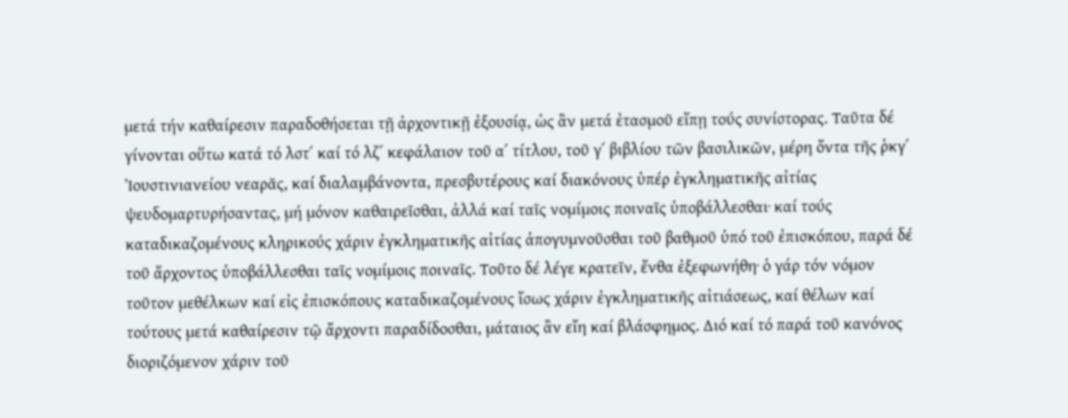μετά τήν καθαίρεσιν παραδοθήσεται τῇ ἀρχοντικῇ ἐξουσίᾳ, ὡς ἂν μετά ἐτασμοῦ εἴπῃ τούς συνίστορας. Ταῦτα δέ γίνονται οὕτω κατά τό λστ΄ καί τό λζ΄ κεφάλαιον τοῦ α΄ τίτλου, τοῦ γ΄ βιβλίου τῶν βασιλικῶν, μέρη ὄντα τῆς ῥκγ΄ Ἰουστινιανείου νεαρᾶς, καί διαλαμβάνοντα, πρεσβυτέρους καί διακόνους ὑπέρ ἐγκληματικῆς αἰτίας ψευδομαρτυρήσαντας, μή μόνον καθαιρεῖσθαι, ἀλλά καί ταῖς νομίμοις ποιναῖς ὑποβάλλεσθαι∙ καί τούς καταδικαζομένους κληρικούς χάριν ἐγκληματικῆς αἰτίας ἀπογυμνοῦσθαι τοῦ βαθμοῦ ὑπό τοῦ ἐπισκόπου, παρά δέ τοῦ ἄρχοντος ὑποβάλλεσθαι ταῖς νομίμοις ποιναῖς. Τοῦτο δέ λέγε κρατεῖν, ἔνθα ἐξεφωνήθη∙ ὁ γάρ τόν νόμον τοῦτον μεθέλκων καί εἰς ἐπισκόπους καταδικαζομένους ἴσως χάριν ἐγκληματικῆς αἰτιάσεως, καί θέλων καί τούτους μετά καθαίρεσιν τῷ ἄρχοντι παραδίδοσθαι, μάταιος ἂν εἴη καί βλάσφημος. Διό καί τό παρά τοῦ κανόνος διοριζόμενον χάριν τοῦ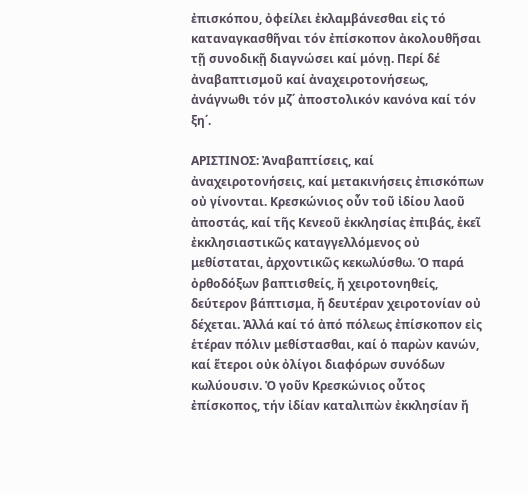ἐπισκόπου, ὀφείλει ἐκλαμβάνεσθαι εἰς τό καταναγκασθῆναι τόν ἐπίσκοπον ἀκολουθῆσαι τῇ συνοδικῇ διαγνώσει καί μόνῃ. Περί δέ ἀναβαπτισμοῦ καί ἀναχειροτονήσεως, ἀνάγνωθι τόν μζ΄ ἀποστολικόν κανόνα καί τόν ξη΄.

ΑΡΙΣΤΙΝΟΣ: Ἀναβαπτίσεις, καί ἀναχειροτονήσεις, καί μετακινήσεις ἐπισκόπων οὐ γίνονται. Κρεσκώνιος οὖν τοῦ ἰδίου λαοῦ ἀποστάς, καί τῆς Κενεοῦ ἐκκλησίας ἐπιβάς, ἐκεῖ ἐκκλησιαστικῶς καταγγελλόμενος οὐ μεθίσταται, ἀρχοντικῶς κεκωλύσθω. Ὁ παρά ὀρθοδόξων βαπτισθείς, ἤ χειροτονηθείς, δεύτερον βάπτισμα, ἤ δευτέραν χειροτονίαν οὐ δέχεται. Ἀλλά καί τό ἀπό πόλεως ἐπίσκοπον εἰς ἑτέραν πόλιν μεθίστασθαι, καί ὁ παρὼν κανών, καί ἕτεροι οὐκ ὀλίγοι διαφόρων συνόδων κωλύουσιν. Ὁ γοῦν Κρεσκώνιος οὗτος ἐπίσκοπος, τήν ἰδίαν καταλιπὼν ἐκκλησίαν ἤ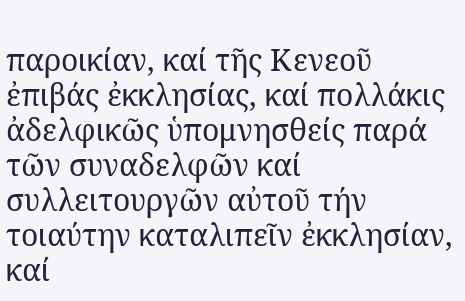παροικίαν, καί τῆς Κενεοῦ ἐπιβάς ἐκκλησίας, καί πολλάκις ἀδελφικῶς ὑπομνησθείς παρά τῶν συναδελφῶν καί συλλειτουργῶν αὐτοῦ τήν τοιαύτην καταλιπεῖν ἐκκλησίαν, καί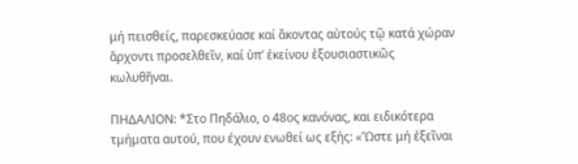μή πεισθείς, παρεσκεύασε καί ἄκοντας αὐτούς τῷ κατά χώραν ἄρχοντι προσελθεῖν, καί ὑπ’ ἐκείνου ἐξουσιαστικῶς κωλυθῆναι.

ΠΗΔΑΛΙΟΝ: *Στο Πηδάλιο, ο 48ος κανόνας, και ειδικότερα τμήματα αυτού, που έχουν ενωθεί ως εξής: «Ὥστε μή ἐξεῖναι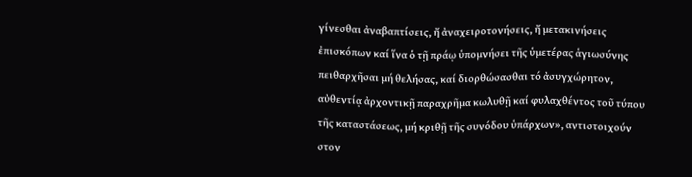γίνεσθαι ἀναβαπτίσεις, ἤ ἀναχειροτονήσεις, ἤ μετακινήσεις ἐπισκόπων καί ἵνα ὁ τῇ πράῳ ὑπομνήσει τῆς ὑμετέρας ἁγιωσύνης πειθαρχῆσαι μή θελήσας, καί διορθώσασθαι τό ἀσυγχώρητον, αὐθεντίᾳ ἀρχοντικῇ παραχρῆμα κωλυθῇ καί φυλαχθέντος τοῦ τύπου τῆς καταστάσεως, μή κριθῇ τῆς συνόδου ὑπάρχων», αντιστοιχούν στον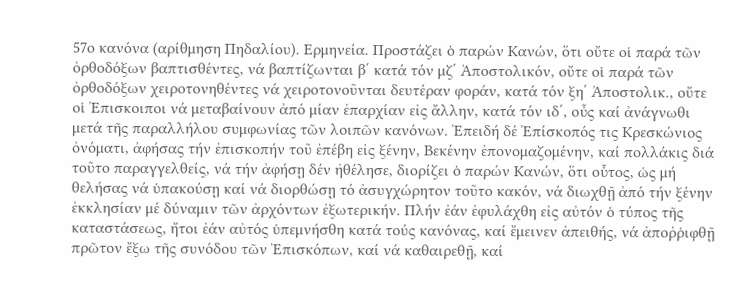57ο κανόνα (αρίθμηση Πηδαλίου). Ερμηνεία. Προστάζει ὁ παρών Κανών, ὅτι οὔτε οἱ παρά τῶν ὀρθοδόξων βαπτισθέντες, νά βαπτίζωνται β΄ κατά τόν μζ΄ Ἀποστολικόν, οὔτε οἱ παρά τῶν ὀρθοδόξων χειροτονηθέντες νά χειροτονοῦνται δευτέραν φοράν, κατά τόν ξη΄ Ἀποστολικ., οὔτε οἱ Ἐπισκοιποι νά μεταβαίνουν ἀπό μίαν ἐπαρχίαν εἰς ἄλλην, κατά τόν ιδ΄, οὖς καί ἀνάγνωθι μετά τῆς παραλλήλου συμφωνίας τῶν λοιπῶν κανόνων. Ἐπειδή δέ Ἐπίσκοπός τις Κρεσκώνιος ὀνόματι, ἀφήσας τήν ἐπισκοπήν τοῦ ἐπέβη εἰς ξένην, Βεκένην ἐπονομαζομένην, καί πολλάκις διά τοῦτο παραγγελθείς, νά τήν ἀφήσῃ δέν ἠθέλησε, διορίζει ὁ παρών Κανών, ὅτι οὗτος, ὡς μή θελήσας νά ὑπακούσῃ καί νά διορθώσῃ τό ἀσυγχώρητον τοῦτο κακόν, νά διωχθῇ ἀπό τήν ξένην ἐκκλησίαν μέ δύναμιν τῶν ἀρχόντων ἐξωτερικήν. Πλήν ἐάν ἐφυλάχθη εἰς αὐτόν ὁ τύπος τῆς καταστάσεως, ἤτοι ἐάν αὐτός ὑπεμνήσθη κατά τούς κανόνας, καί ἔμεινεν ἀπειθής, νά ἀποῤῥιφθῇ πρῶτον ἔξω τῆς συνόδου τῶν Ἐπισκόπων, καί νά καθαιρεθῇ, καί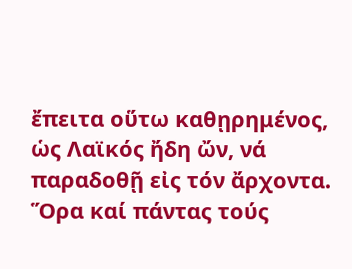ἔπειτα οὕτω καθῃρημένος, ὡς Λαϊκός ἤδη ὤν, νά παραδοθῇ εἰς τόν ἄρχοντα. Ὅρα καί πάντας τούς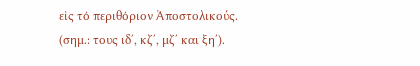εἰς τό περιθόριον Ἀποστολικούς. (σημ.: τους ιδ΄, κζ΄, μζ΄ και ξη΄).